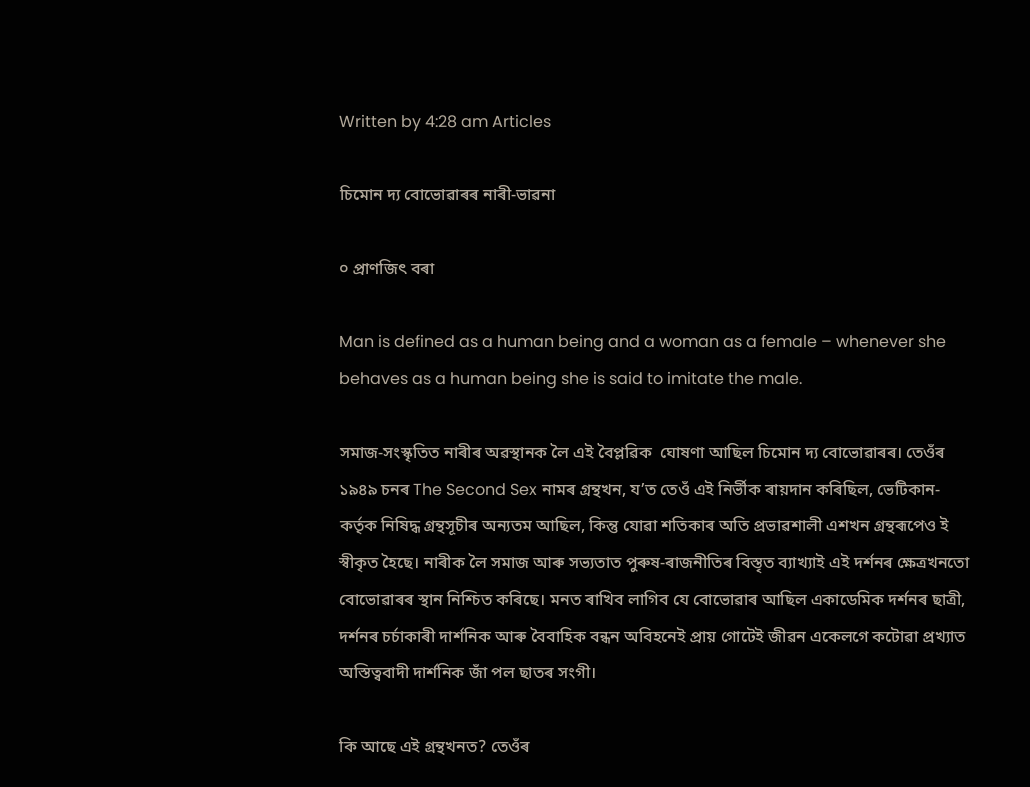Written by 4:28 am Articles

চিমোন দ্য বোভোৱাৰৰ নাৰী-ভাৱনা

০ প্ৰাণজিৎ বৰা

Man is defined as a human being and a woman as a female – whenever she behaves as a human being she is said to imitate the male.

সমাজ-সংস্কৃতিত নাৰীৰ অৱস্থানক লৈ এই বৈপ্লৱিক  ঘোষণা আছিল চিমোন দ্য বোভোৱাৰৰ। তেওঁৰ ১৯৪৯ চনৰ The Second Sex নামৰ গ্ৰন্থখন, য’ত তেওঁ এই নিৰ্ভীক ৰায়দান কৰিছিল, ভেটিকান-কৰ্তৃক নিষিদ্ধ গ্ৰন্থসূচীৰ অন্যতম আছিল, কিন্তু যোৱা শতিকাৰ অতি প্ৰভাৱশালী এশখন গ্ৰন্থৰূপেও ই স্বীকৃত হৈছে। নাৰীক লৈ সমাজ আৰু সভ্যতাত পুৰুষ-ৰাজনীতিৰ বিস্তৃত ব্যাখ্যাই এই দৰ্শনৰ ক্ষেত্ৰখনতো বোভোৱাৰৰ স্থান নিশ্চিত কৰিছে। মনত ৰাখিব লাগিব যে বোভোৱাৰ আছিল একাডেমিক দৰ্শনৰ ছাত্ৰী, দৰ্শনৰ চৰ্চাকাৰী দাৰ্শনিক আৰু বৈবাহিক বন্ধন অবিহনেই প্ৰায় গোটেই জীৱন একেলগে কটোৱা প্ৰখ্যাত অস্তিত্ববাদী দাৰ্শনিক জাঁ পল ছাতৰ সংগী।

কি আছে এই গ্ৰন্থখনত? তেওঁৰ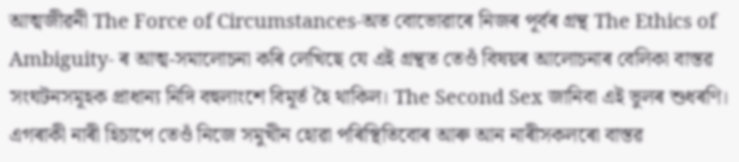আত্মজীৱনী The Force of Circumstances-অত বোভোৱাৰে নিজৰ পূৰ্বৰ গ্ৰন্থ The Ethics of Ambiguity- ৰ আত্ম-সমালোচনা কৰি লেখিছে যে এই গ্ৰন্থত তেওঁ বিষয়ৰ আলোচনাৰ বেলিকা বাস্তৱ সংঘটনসমূহক প্ৰাধান্য নিদি বহুলাংশে বিমূৰ্ত হৈ থাকিল। The Second Sex জানিবা এই ভুলৰ শুধৰণি। এগৰাকী নাৰী হিচাপে তেওঁ নিজে সমুখীন হোৱা পৰিস্থিতিবোৰ আৰু আন নাৰীসকলৰো বাস্তৱ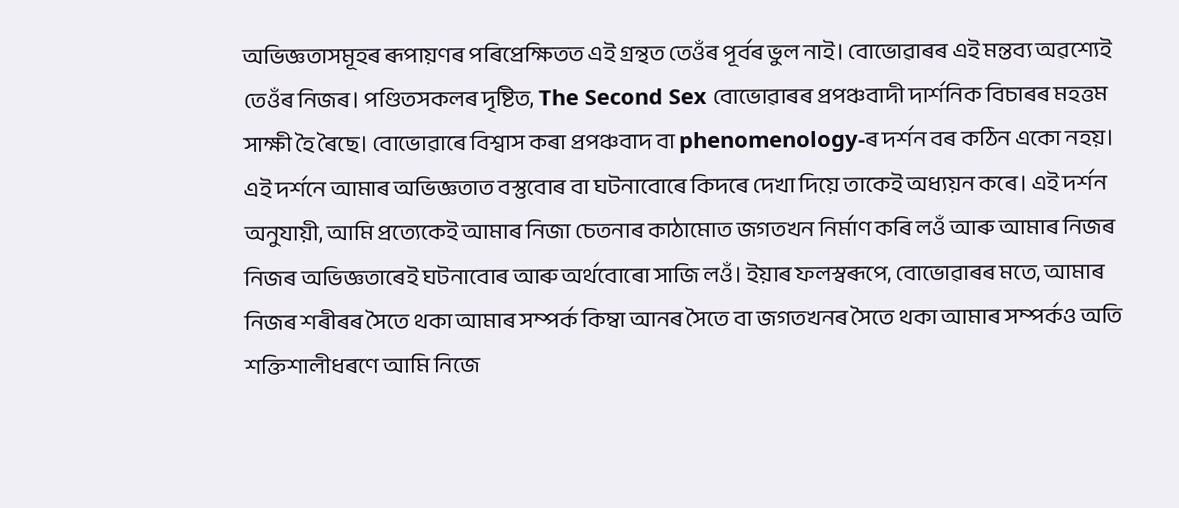অভিজ্ঞতাসমূহৰ ৰূপায়ণৰ পৰিপ্ৰেক্ষিতত এই গ্ৰন্থত তেওঁৰ পূৰ্বৰ ভুল নাই। বোভোৱাৰৰ এই মন্তব্য অৱশ্যেই তেওঁৰ নিজৰ। পণ্ডিতসকলৰ দৃষ্টিত, The Second Sex বোভোৱাৰৰ প্ৰপঞ্চবাদী দাৰ্শনিক বিচাৰৰ মহত্তম সাক্ষী হৈ ৰৈছে। বোভোৱাৰে বিশ্বাস কৰা প্ৰপঞ্চবাদ বা phenomenology-ৰ দৰ্শন বৰ কঠিন একো নহয়। এই দৰ্শনে আমাৰ অভিজ্ঞতাত বস্তুবোৰ বা ঘটনাবোৰে কিদৰে দেখা দিয়ে তাকেই অধ্যয়ন কৰে। এই দৰ্শন অনুযায়ী, আমি প্ৰত্যেকেই আমাৰ নিজা চেতনাৰ কাঠামোত জগতখন নিৰ্মাণ কৰি লওঁ‌ আৰু আমাৰ নিজৰ নিজৰ অভিজ্ঞতাৰেই ঘটনাবোৰ আৰু অৰ্থবোৰো সাজি লওঁ‌। ইয়াৰ ফলস্বৰূপে, বোভোৱাৰৰ মতে, আমাৰ নিজৰ শৰীৰৰ সৈতে থকা আমাৰ সম্পৰ্ক কিম্বা আনৰ সৈতে বা জগতখনৰ সৈতে থকা আমাৰ সম্পৰ্কও অতি শক্তিশালীধৰণে আমি নিজে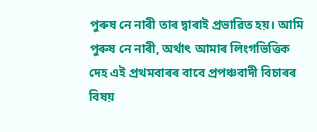পুৰুষ নে নাৰী তাৰ দ্বাৰাই প্ৰভাৱিত হয়। আমি পুৰুষ নে নাৰী, অৰ্থাৎ আমাৰ লিংগভিত্তিক দেহ এই প্ৰথমবাৰৰ বাবে প্ৰপঞ্চবাদী বিচাৰৰ বিষয়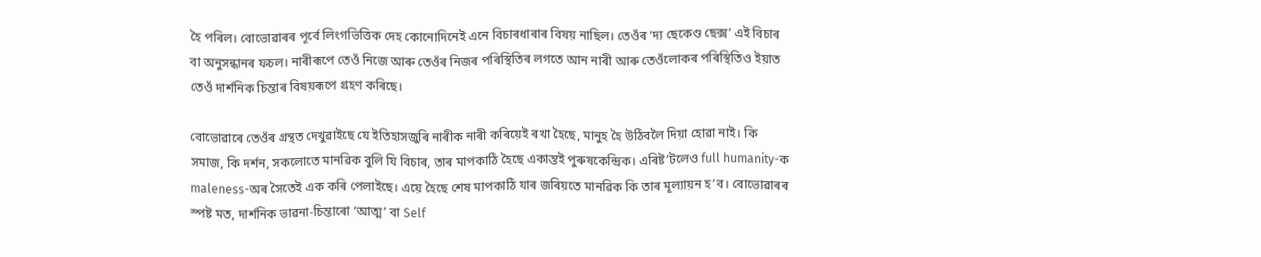হৈ পৰিল। বোভোৱাৰৰ পূৰ্বে লিংগভিত্তিক দেহ কোনোদিনেই এনে বিচাৰধাৰাৰ বিষয় নাছিল। তেওঁৰ ‘দ্য ছেকেণ্ড ছেক্স’ এই বিচাৰ বা অনুসন্ধানৰ ফচল। নাৰীৰূপে তেওঁ নিজে আৰু তেওঁৰ নিজৰ পৰিস্থিতিৰ লগতে আন নাৰী আৰু তেওঁলোকৰ পৰিস্থিতিও ইয়াত তেওঁ দাৰ্শনিক চিন্তাৰ বিষয়ৰূপে গ্ৰহণ কৰিছে।

বোভোৱাৰে তেওঁৰ গ্ৰন্থত দেখুৱাইছে যে ইতিহাসজুৰি নাৰীক নাৰী কৰিয়েই ৰখা হৈছে, মানুহ হৈ উঠিবলৈ দিয়া হোৱা নাই। কি সমাজ, কি দৰ্শন, সকলোতে মানৱিক বুলি যি বিচাৰ, তাৰ মাপকাঠি হৈছে একান্তই পুৰুষকেন্দ্ৰিক। এৰিষ্ট’টলেও full humanity-ক maleness-অৰ সৈতেই এক কৰি পেলাইছে। এয়ে হৈছে শেষ মাপকাঠি যাৰ জৰিয়তে মানৱিক কি তাৰ মূল্যায়ন হ’ব। বোভোৱাৰৰ স্পষ্ট মত, দাৰ্শনিক ভাৱনা-চিন্তাৰো ‘আত্ম’ বা Self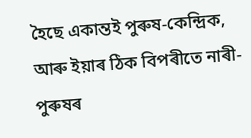হৈছে একান্তই পুৰুষ-কেন্দ্ৰিক, আৰু ইয়াৰ ঠিক বিপৰীতে নাৰী-পুৰুষৰ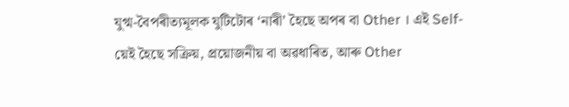যুগ্ম-বৈপৰীত্যমূলক যুটিটোৰ ‘নাৰী’ হৈছে অপৰ বা Other । এই Self- য়েই হৈছে সক্ৰিয়, প্রয়োজনীয় বা অৱধাৰিত, আৰু Other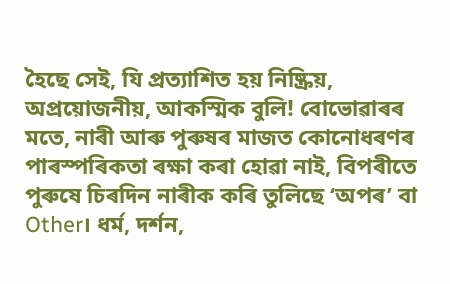হৈছে সেই, যি প্ৰত্যাশিত হয় নিষ্ক্ৰিয়, অপ্রয়োজনীয়, আকস্মিক বুলি! বোভোৱাৰৰ মতে, নাৰী আৰু পুৰুষৰ মাজত কোনোধৰণৰ পাৰস্পৰিকতা ৰক্ষা কৰা হোৱা নাই, বিপৰীতে পুৰুষে চিৰদিন নাৰীক কৰি তুলিছে ‘অপৰ’ বা Other। ধৰ্ম, দৰ্শন,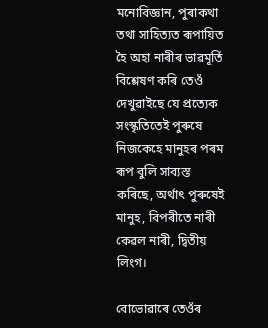মনোবিজ্ঞান, পুৰাকথা তথা সাহিত্যত ৰূপায়িত হৈ অহা নাৰীৰ ভাৱমূৰ্তি বিশ্লেষণ কৰি তেওঁ দেখুৱাইছে যে প্রত্যেক সংস্কৃতিতেই পুৰুষে নিজকেহে মানুহৰ পৰম ৰূপ বুলি সাব্যস্ত কৰিছে, অর্থাৎ পুৰুষেই মানুহ, বিপৰীতে নাৰী কেৱল নাৰী, দ্বিতীয় লিংগ।

বোভোৱাৰে তেওঁৰ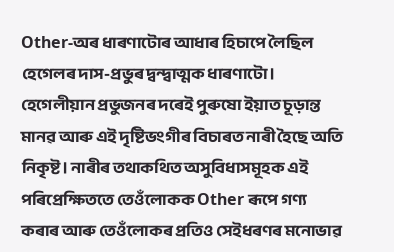Other-অৰ ধাৰণাটোৰ আধাৰ হিচাপে লৈছিল হেগেলৰ দাস-প্ৰভুৰ দ্বন্দ্বাত্মক ধাৰণাটো। হেগেলীয়ান প্ৰভুজনৰ দৰেই পুৰুষো ইয়াত চূড়ান্ত মানৱ আৰু এই দৃষ্টিভংগীৰ বিচাৰত নাৰী হৈছে অতি নিকৃষ্ট। নাৰীৰ তথাকথিত অসুবিধাসমূহক এই পৰিপ্ৰেক্ষিততে তেওঁলোকক Other ৰূপে গণ্য কৰাৰ আৰু তেওঁলোকৰ প্ৰতিও সেইধৰণৰ মনোভাৱ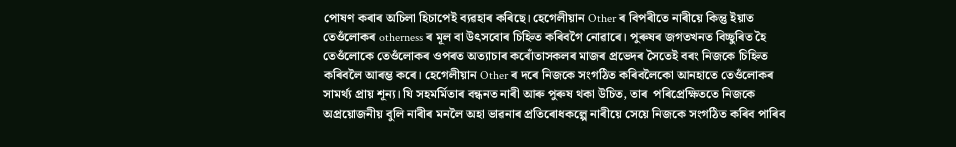পোষণ কৰাৰ অচিলা হিচাপেই ব্যৱহাৰ কৰিছে। হেগেলীয়ান Other ৰ বিপৰীতে নাৰীয়ে কিন্তু ইয়াত তেওঁলোকৰ otherness ৰ মূল বা উৎসবোৰ চিহ্নিত কৰিবগৈ নোৱাৰে। পুৰুষৰ জগতখনত বিচ্ছুৰিত হৈ তেওঁলোকে তেওঁলোকৰ ওপৰত অত্যাচাৰ কৰোঁতাসকলৰ মাজৰ প্ৰভেদৰ সৈতেই বৰং নিজকে চিহ্নিত কৰিবলৈ আৰম্ভ কৰে। হেগেলীয়ান Other ৰ দৰে নিজকে সংগঠিত কৰিবলৈকো আনহাতে তেওঁলোকৰ সামৰ্থ্য প্ৰায় শূন্য। যি সহমৰ্মিতাৰ বন্ধনত নাৰী আৰু পুৰুষ থকা উচিত, তাৰ  পৰিপ্ৰেক্ষিততে নিজকে অপ্ৰয়োজনীয় বুলি নাৰীৰ মনলৈ অহা ভাৱনাৰ প্ৰতিৰোধকল্পে নাৰীয়ে সেয়ে নিজকে সংগঠিত কৰিব পাৰিব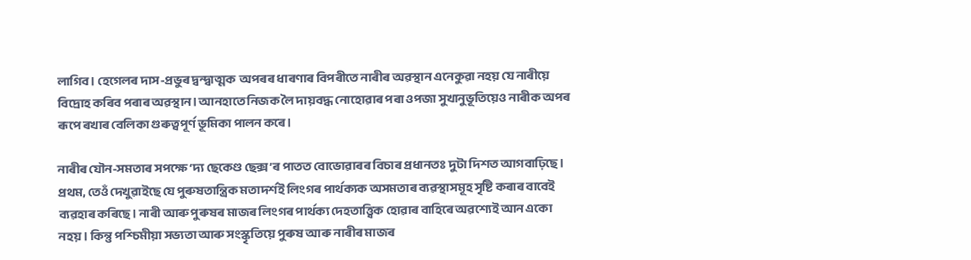লাগিব। হেগেলৰ দাস-প্ৰভুৰ দ্বন্দ্বাত্মক  অপৰৰ ধাৰণাৰ বিপৰীতে নাৰীৰ অৱস্থান এনেকুৱা নহয় যে নাৰীয়ে বিদ্ৰোহ কৰিব পৰাৰ অৱস্থান। আনহাতে নিজক লৈ দায়বদ্ধ নোহোৱাৰ পৰা ওপজা সুখানুভূতিয়েও নাৰীক অপৰ ৰূপে ৰখাৰ বেলিকা গুৰুত্বপূৰ্ণ ভূমিকা পালন কৰে।

নাৰীৰ যৌন-সমতাৰ সপক্ষে ‘দ্য ছেকেণ্ড ছেক্স’ৰ পাতত বোভোৱাৰৰ বিচাৰ প্ৰধানতঃ দুটা দিশত আগবাঢ়িছে। প্ৰথম, তেওঁ দেখুৱাইছে যে পুৰুষতান্ত্ৰিক মতাদৰ্শই লিংগৰ পাৰ্থক্যক অসমতাৰ ব্যৱস্থাসমূহ সৃষ্টি কৰাৰ বাবেই ব্যৱহাৰ কৰিছে। নাৰী আৰু পুৰুষৰ মাজৰ লিংগৰ পাৰ্থক্য দেহতাত্ত্বিক হোৱাৰ বাহিৰে অৱশ্যেই আন একো নহয়। কিন্তু পশ্চিমীয়া সভ্যতা আৰু সংস্কৃতিয়ে পুৰুষ আৰু নাৰীৰ মাজৰ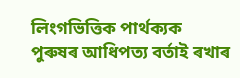লিংগভিত্তিক পাৰ্থক্যক পুৰুষৰ আধিপত্য বৰ্তাই ৰখাৰ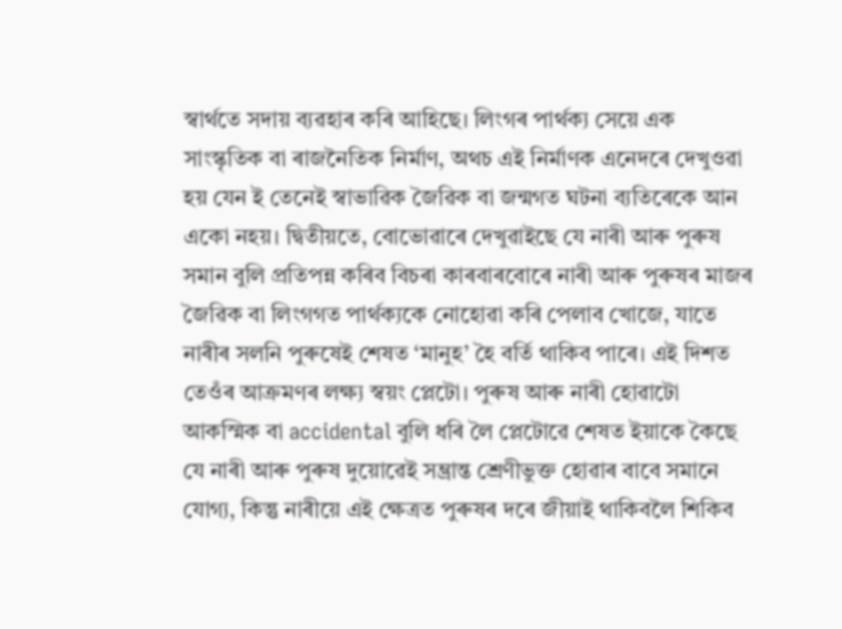স্বাৰ্থতে সদায় ব্যৱহাৰ কৰি আহিছে। লিংগৰ পাৰ্থক্য সেয়ে এক সাংস্কৃতিক বা ৰাজনৈতিক নিৰ্মাণ, অথচ এই নিৰ্মাণক এনেদৰে দেখুওৱা হয় যেন ই তেনেই স্বাভাৱিক জৈৱিক বা জন্মগত ঘটনা ব্যতিৰেকে আন একো নহয়। দ্বিতীয়তে, বোভোৱাৰে দেখুৱাইছে যে নাৰী আৰু পুৰুষ সমান বুলি প্ৰতিপন্ন কৰিব বিচৰা কাৰবাৰবোৰে নাৰী আৰু পুৰুষৰ মাজৰ জৈৱিক বা লিংগগত পাৰ্থক্যকে নোহোৱা কৰি পেলাব খোজে, যাতে নাৰীৰ সলনি পুৰুষেই শেষত ‘মানুহ’ হৈ বৰ্তি থাকিব পাৰে। এই দিশত তেওঁৰ আক্ৰমণৰ লক্ষ্য স্বয়ং প্লেটো। পুৰুষ আৰু নাৰী হোৱাটো আকস্মিক বা accidental বুলি ধৰি লৈ প্লেটোৱে শেষত ইয়াকে কৈছে যে নাৰী আৰু পুৰুষ দুয়োৱেই সম্ভ্ৰান্ত শ্ৰেণীভুক্ত হোৱাৰ বাবে সমানে যোগ্য, কিন্তু নাৰীয়ে এই ক্ষেত্ৰত পুৰুষৰ দৰে জীয়াই থাকিবলৈ শিকিব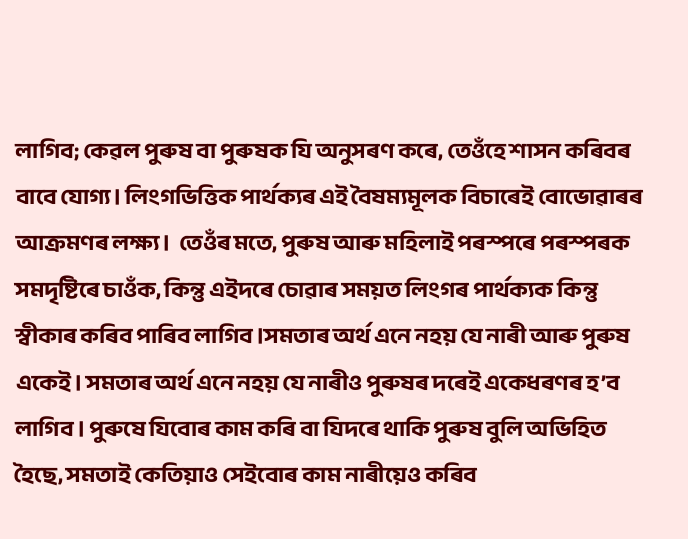লাগিব; কেৱল পুৰুষ বা পুৰুষক যি অনুসৰণ কৰে, তেওঁহে শাসন কৰিবৰ বাবে যোগ্য। লিংগভিত্তিক পাৰ্থক্যৰ এই বৈষম্যমূলক বিচাৰেই বোভোৱাৰৰ আক্ৰমণৰ লক্ষ্য।  তেওঁৰ মতে, পুৰুষ আৰু মহিলাই পৰস্পৰে পৰস্পৰক সমদৃষ্টিৰে চাওঁক, কিন্তু এইদৰে চোৱাৰ সময়ত লিংগৰ পাৰ্থক্যক কিন্তু স্বীকাৰ কৰিব পাৰিব লাগিব।সমতাৰ অৰ্থ এনে নহয় যে নাৰী আৰু পুৰুষ একেই। সমতাৰ অৰ্থ এনে নহয় যে নাৰীও পুৰুষৰ দৰেই একেধৰণৰ হ’ব লাগিব । পুৰুষে যিবোৰ কাম কৰি বা যিদৰে থাকি পুৰুষ বুলি অভিহিত হৈছে, সমতাই কেতিয়াও সেইবোৰ কাম নাৰীয়েও কৰিব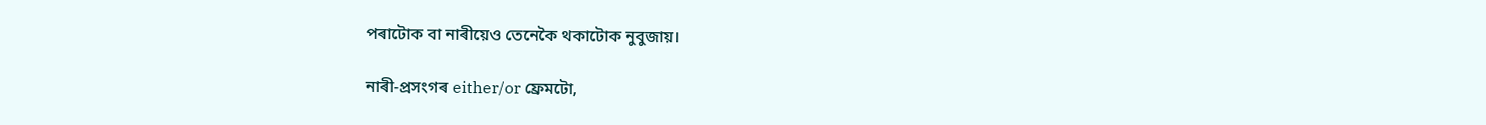পৰাটোক বা নাৰীয়েও তেনেকৈ থকাটোক নুবুজায়।

নাৰী-প্ৰসংগৰ either/or ফ্ৰেমটো,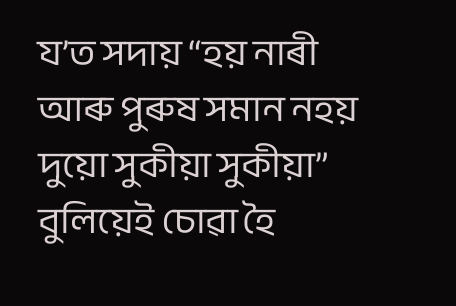য’ত সদায় “হয় নাৰী আৰু পুৰুষ সমান নহয় দুয়ো সুকীয়া সুকীয়া” বুলিয়েই চোৱা হৈ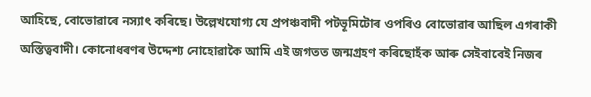আহিছে, বোভোৱাৰে নস্যাৎ কৰিছে। উল্লেখযোগ্য যে প্ৰপঞ্চবাদী পটভূমিটোৰ ওপৰিও বোভোৱাৰ আছিল এগৰাকী অস্তিত্ববাদী। কোনোধৰণৰ উদ্দেশ্য নোহোৱাকৈ আমি এই জগতত জন্মগ্ৰহণ কৰিছোহঁ‌ক আৰু সেইবাবেই নিজৰ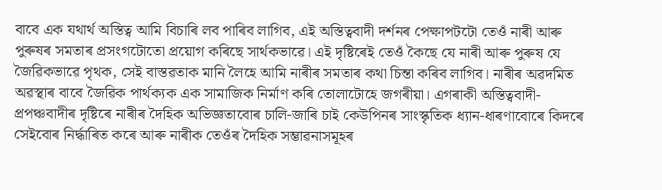বাবে এক যথাৰ্থ অস্তিত্ব আমি বিচাৰি লব পাৰিব লাগিব, এই অস্তিত্ববাদী দৰ্শনৰ পেক্ষাপটটো তেওঁ নাৰী আৰু পুৰুষৰ সমতাৰ প্ৰসংগটোতো প্ৰয়োগ কৰিছে সাৰ্থকভাৱে। এই দৃষ্টিৰেই তেওঁ কৈছে যে নাৰী আৰু পুৰুষ যে জৈৱিকভাৱে পৃথক, সেই বাস্তৱতাক মানি লৈহে আমি নাৰীৰ সমতাৰ কথা চিন্তা কৰিব লাগিব। নাৰীৰ অৱদমিত অৱস্থাৰ বাবে জৈৱিক পাৰ্থক্যক এক সামাজিক নিৰ্মাণ কৰি তোলাটোহে জগৰীয়া। এগৰাকী অস্তিত্ববাদী-প্ৰপঞ্চবাদীৰ দৃষ্টিৰে নাৰীৰ দৈহিক অভিজ্ঞতাবোৰ চালি-জাৰি চাই কেউপিনৰ সাংস্কৃতিক ধ্যান-ধাৰণাবোৰে কিদৰে সেইবোৰ নিৰ্দ্ধাৰিত কৰে আৰু নাৰীক তেওঁৰ দৈহিক সম্ভাৱনাসমূহৰ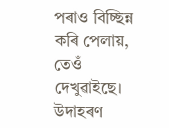পৰাও বিচ্ছিন্ন কৰি পেলায়, তেওঁ দেখুৱাইছে। উদাহৰণ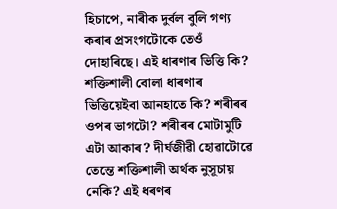হিচাপে, নাৰীক দুৰ্বল বুলি গণ্য কৰাৰ প্ৰসংগটোকে তেওঁ দোহাৰিছে। এই ধাৰণাৰ ভিত্তি কি? শক্তিশালী বোলা ধাৰণাৰ ভিত্তিয়েইবা আনহাতে কি? শৰীৰৰ ওপৰ ভাগটো? শৰীৰৰ মোটামুটি এটা আকাৰ? দীৰ্ঘজীৱী হোৱাটোৱে তেন্তে শক্তিশালী অৰ্থক নুসূচায় নেকি? এই ধৰণৰ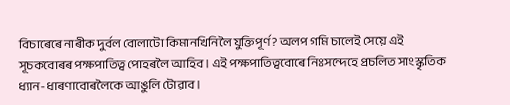বিচাৰেৰে নাৰীক দুৰ্বল বোলাটো কিমানখিনিলৈ যুক্তিপূৰ্ণ? অলপ গমি চালেই সেয়ে এই সূচকবোৰৰ পক্ষপাতিত্ব পোহৰলৈ আহিব। এই পক্ষপাতিত্ববোৰে নিঃসন্দেহে প্ৰচলিত সাংস্কৃতিক ধ্যান-ধাৰণাবোৰলৈকে আঙুলি টোৱাব।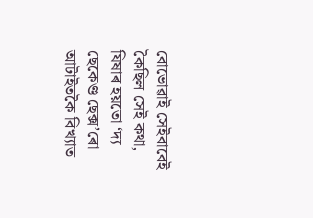বোভোৱাই সেইবাবেই কৈছিল সেই কথা, যিষাৰ হয়তো ‘দ্য ছেকেণ্ড ছেক্স’ৰো আটাইতকৈ বিখ্যাত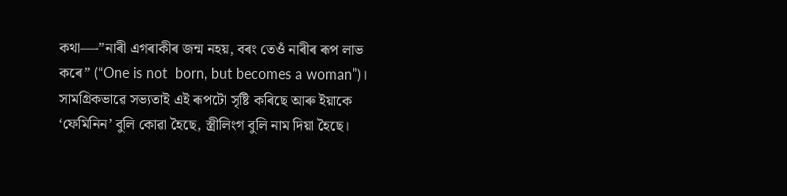কথা—-”নাৰী এগৰাকীৰ জন্ম নহয়, বৰং তেওঁ নাৰীৰ ৰূপ লাভ কৰে” (“One is not  born, but becomes a woman”)। সামগ্ৰিকভাৱে সভ্যতাই এই ৰূপটো সৃষ্টি কৰিছে আৰু ইয়াকে ‘ফেমিনিন’ বুলি কোৱা হৈছে, স্ত্ৰীলিংগ বুলি নাম দিয়া হৈছে।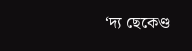‘দ্য ছেকেণ্ড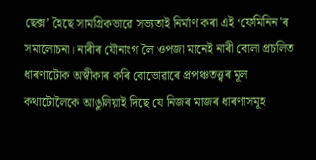ছেক্স’ হৈছে সামগ্ৰিকভাৱে সভ্যতাই নিৰ্মাণ কৰা এই ‘ফেমিনিন’ৰ সমালোচনা। নাৰীৰ যৌনাংগ লৈ ওপজা মানেই নাৰী বোলা প্ৰচলিত ধাৰণাটোক অস্বীকাৰ কৰি বোভোৱাৰে প্ৰপঞ্চতত্ত্বৰ মূল কথাটোলৈকে আঙুলিয়াই দিছে যে নিজৰ মাজৰ ধাৰণাসমূহ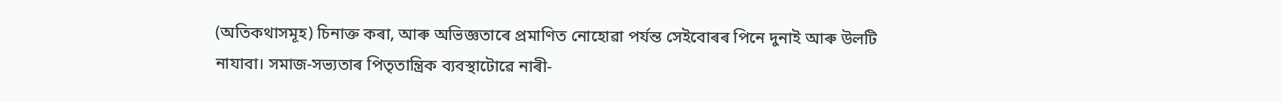(অতিকথাসমূহ) চিনাক্ত কৰা, আৰু অভিজ্ঞতাৰে প্ৰমাণিত নোহোৱা পৰ্যন্ত সেইবোৰৰ পিনে দুনাই আৰু উলটি নাযাবা। সমাজ-সভ্যতাৰ পিতৃতান্ত্ৰিক ব্যবস্থাটোৱে নাৰী-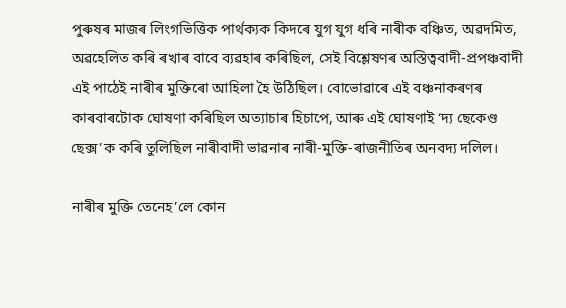পুৰুষৰ মাজৰ লিংগভিত্তিক পাৰ্থক্যক কিদৰে যুগ যুগ ধৰি নাৰীক বঞ্চিত, অৱদমিত, অৱহেলিত কৰি ৰখাৰ বাবে ব্যৱহাৰ কৰিছিল, সেই বিশ্লেষণৰ অস্তিত্ববাদী-প্ৰপঞ্চবাদী এই পাঠেই নাৰীৰ মুক্তিৰো আহিলা হৈ উঠিছিল। বোভোৱাৰে এই বঞ্চনাকৰণৰ কাৰবাৰটোক ঘোষণা কৰিছিল অত্যাচাৰ হিচাপে, আৰু এই ঘোষণাই ‘দ্য ছেকেণ্ড ছেক্স’ক কৰি তুলিছিল নাৰীবাদী ভাৱনাৰ নাৰী-মুক্তি-ৰাজনীতিৰ অনবদ্য দলিল।

নাৰীৰ মুক্তি তেনেহ’লে কোন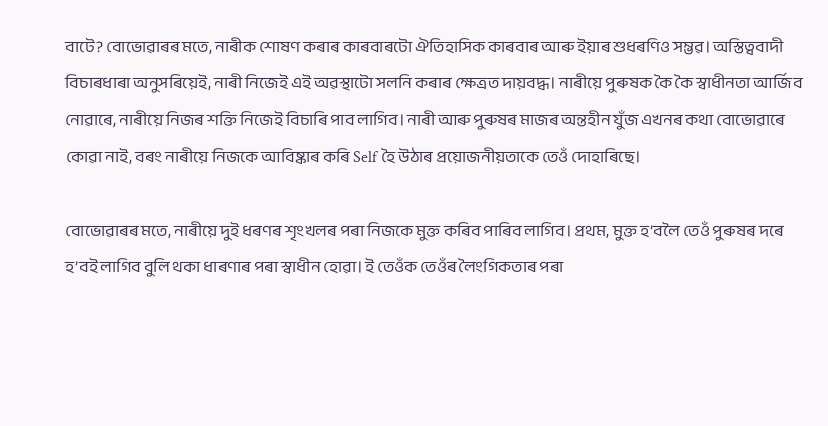বাটে? বোভোৱাৰৰ মতে, নাৰীক শোষণ কৰাৰ কাৰবাৰটো ঐতিহাসিক কাৰবাৰ আৰু ইয়াৰ শুধৰণিও সম্ভৱ। অস্তিত্ববাদী বিচাৰধাৰা অনুসৰিয়েই, নাৰী নিজেই এই অৱস্থাটো সলনি কৰাৰ ক্ষেত্ৰত দায়বদ্ধ। নাৰীয়ে পুৰুষক কৈ কৈ স্বাধীনতা আৰ্জিব নোৱাৰে, নাৰীয়ে নিজৰ শক্তি নিজেই বিচাৰি পাব লাগিব। নাৰী আৰু পুৰুষৰ মাজৰ অন্তহীন যুঁ‌জ এখনৰ কথা বোভোৱাৰে কোৱা নাই, বৰং নাৰীয়ে নিজকে আবিষ্কাৰ কৰি Self হৈ উঠাৰ প্ৰয়োজনীয়তাকে তেওঁ দোহাৰিছে।

বোভোৱাৰৰ মতে, নাৰীয়ে দুই ধৰণৰ শৃংখলৰ পৰা নিজকে মুক্ত কৰিব পাৰিব লাগিব। প্ৰথম, মুক্ত হ’বলৈ তেওঁ পুৰুষৰ দৰে হ’বই লাগিব বুলি থকা ধাৰণাৰ পৰা স্বাধীন হোৱা। ই তেওঁক তেওঁৰ লৈংগিকতাৰ পৰা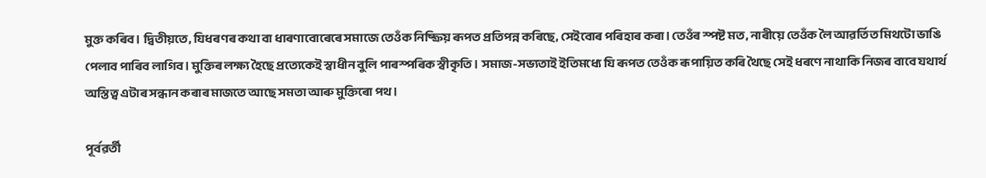মুক্ত কৰিব। দ্বিতীয়তে, যিধৰণৰ কথা বা ধাৰণাবোৰেৰে সমাজে তেওঁক নিষ্ক্ৰিয় ৰূপত প্ৰতিপন্ন কৰিছে, সেইবোৰ পৰিহাৰ কৰা। তেওঁৰ স্পষ্ট মত, নাৰীয়ে তেওঁক লৈ আৱৰ্তিত মিথটো ভাঙি পেলাব পাৰিব লাগিব। মুক্তিৰ লক্ষ্য হৈছে প্ৰত্যেকেই স্বাধীন বুলি পাৰস্পৰিক স্বীকৃতি। সমাজ-সভ্যতাই ইতিমধ্যে যি ৰূপত তেওঁক ৰূপায়িত কৰি থৈছে সেই ধৰণে নাথাকি নিজৰ বাবে যথাৰ্থ অস্তিত্ব এটাৰ সন্ধান কৰাৰ মাজতে আছে সমতা আৰু মুক্তিৰো পথ।

পূৰ্বৱৰ্তী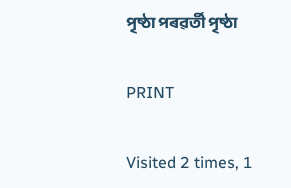পৃষ্ঠা পৰৱৰ্তী পৃষ্ঠা

PRINT

Visited 2 times, 1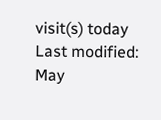visit(s) today
Last modified: May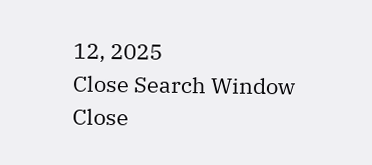12, 2025
Close Search Window
Close